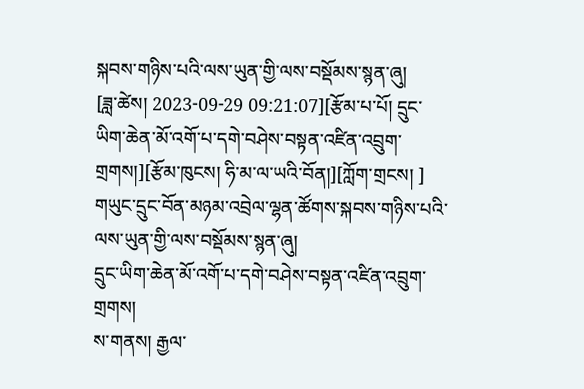སྐབས་གཉིས་པའི་ལས་ཡུན་གྱི་ལས་བསྡོམས་སྙན་ཞུ།
[ཟླ་ཚེས། 2023-09-29 09:21:07][རྩོམ་པ་པོ། དྲུང་ཡིག་ཆེན་མོ་འགོ་པ་དགེ་བཤེས་བསྟན་འཛིན་འབྲུག་གྲགས།][རྩོམ་ཁུངས། ཧི་མ་ལ་ཡའི་བོན།][ཀློག་གྲངས། ]
གཡུང་དྲུང་བོན་མཉམ་འབྲེལ་ལྷན་ཚོགས་སྐབས་གཉིས་པའི་ལས་ཡུན་གྱི་ལས་བསྡོམས་སྙན་ཞུ།
དྲུང་ཡིག་ཆེན་མོ་འགོ་པ་དགེ་བཤེས་བསྟན་འཛིན་འབྲུག་གྲགས།
ས་གནས། རྒྱལ་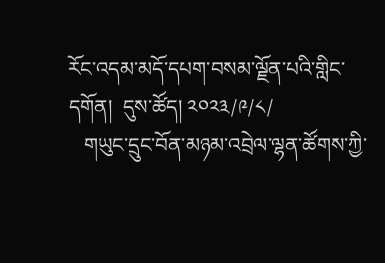རོང་འདམ་མདོ་དཔག་བསམ་ལྗོན་པའི་གླིང་དགོན།  དུས་ཚོད། ༢༠༢༣/༩/༨/
   གཡུང་དྲུང་བོན་མཉམ་འབྲེལ་ལྷན་ཚོགས་ཀྱི་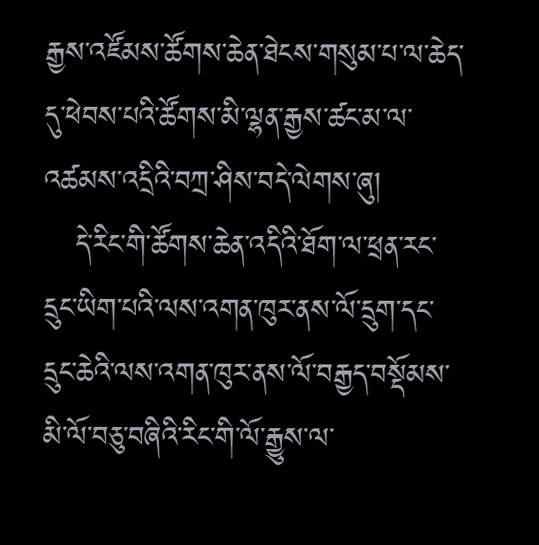རྒྱས་འཛོམས་ཚོགས་ཆེན་ཐེངས་གསུམ་པ་ལ་ཆེད་དུ་ཕེབས་པའི་ཚོགས་མི་ལྷན་རྒྱས་ཚང་མ་ལ་འཚམས་འདྲིའི་བཀྲ་ཤིས་བདེ་ལེགས་ཞུ།
   དེ་རིང་གི་ཚོགས་ཆེན་འདིའི་ཐོག་ལ་ཕྲན་རང་དྲུང་ཡིག་པའི་ལས་འགན་ཁུར་ནས་ལོ་དྲུག་དང་དྲུང་ཆེའི་ལས་འགན་ཁུར་ནས་ལོ་བརྒྱད་བསྡོམས་མི་ལོ་བཅུ་བཞིའི་རིང་གི་ལོ་རྒྱུས་ལ་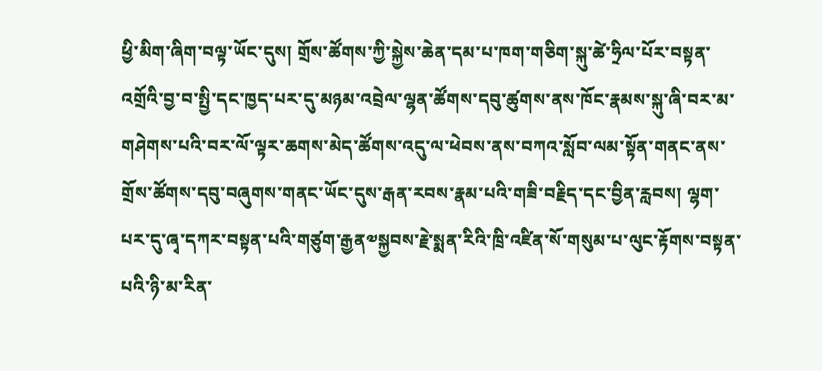ཕྱི་མིག་ཞིག་བལྟ་ཡོང་དུས། གྲོས་ཚོགས་ཀྱི་སྐྱེས་ཆེན་དམ་པ་ཁག་གཅིག་སྐུ་ཚེ་ཧྲིལ་པོར་བསྟན་འགྲོའི་བྱ་བ་སྤྱི་དང་ཁྱད་པར་དུ་མཉམ་འབྲེལ་ལྷན་ཚོགས་དབུ་ཚུགས་ནས་ཁོང་རྣམས་སྐུ་ཞི་བར་མ་གཤེགས་པའི་བར་ལོ་ལྟར་ཆགས་མེད་ཚོགས་འདུ་ལ་ཕེབས་ནས་བཀའ་སློབ་ལམ་སྟོན་གནང་ནས་གྲོས་ཚོགས་དབུ་བཞུགས་གནང་ཡོང་དུས་རྒན་རབས་རྣམ་པའི་གཟི་བརྗིད་དང་བྱིན་རླབས། ལྷག་པར་དུ་ཞྭ་དཀར་བསྟན་པའི་གཙུག་རྒྱན༧སྐྱབས་རྗེ་སྨན་རིའི་ཁྲི་འཛིན་སོ་གསུམ་པ་ལུང་རྟོགས་བསྟན་པའི་ཉི་མ་རིན་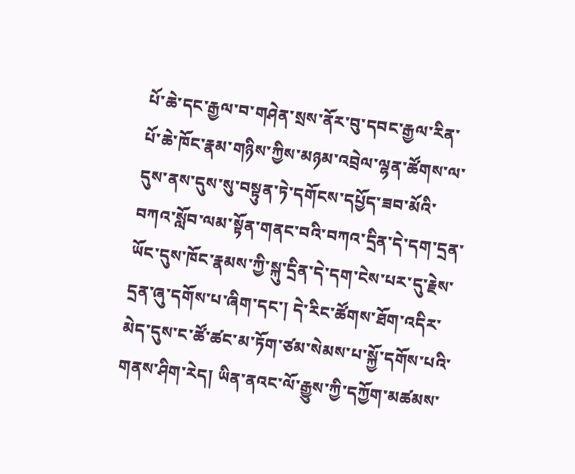པོ་ཆེ་དང་རྒྱལ་བ་གཤེན་སྲས་ནོར་བུ་དབང་རྒྱལ་རིན་པོ་ཆེ་ཁོང་རྣམ་གཉིས་ཀྱིས་མཉམ་འབྲེལ་ལྷན་ཚོགས་ལ་དུས་ནས་དུས་སུ་བསྟུན་ཏེ་དགོངས་དཔྱོད་ཟབ་མོའི་བཀའ་སློབ་ལམ་སྟོན་གནང་བའི་བཀའ་དྲིན་དེ་དག་དྲན་ཡོང་དུས་ཁོང་རྣམས་ཀྱི་སྐུ་དྲིན་དེ་དག་ངེས་པར་དུ་རྗེས་དྲན་ཞུ་དགོས་པ་ཞིག་དང་། དེ་རིང་ཚོགས་ཐོག་འདིར་མེད་དུས་ང་ཚོ་ཚང་མ་ཏོག་ཙམ་སེམས་པ་སྐྱོ་དགོས་པའི་གནས་ཤིག་རེད། ཡིན་ནའང་ལོ་རྒྱུས་ཀྱི་དཀྱོག་མཚམས་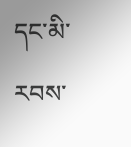དང་མི་རབས་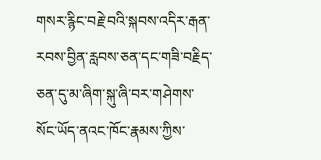གསར་རྙིང་བརྗེ་བའི་སྐབས་འདིར་རྒན་རབས་བྱིན་རླབས་ཅན་དང་གཟི་བརྗིད་ཅན་དུ་མ་ཞིག་སྐུ་ཞི་བར་གཤེགས་སོང་ཡོད་ནའང་ཁོང་རྣམས་ཀྱིས་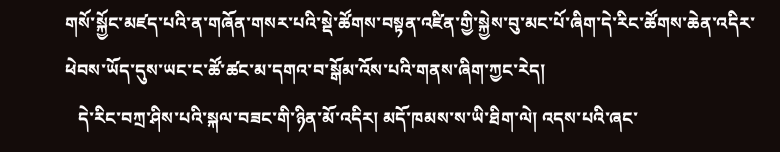གསོ་སྐྱོང་མཛད་པའི་ན་གཞོན་གསར་པའི་སྡེ་ཚོགས་བསྟན་འཛིན་གྱི་སྐྱེས་བུ་མང་པོ་ཞིག་དེ་རིང་ཚོགས་ཆེན་འདིར་ཕེབས་ཡོད་དུས་ཡང་ང་ཚོ་ཚང་མ་དགའ་བ་སྒོམ་འོས་པའི་གནས་ཞིག་ཀྱང་རེད།
   དེ་རིང་བཀྲ་ཤིས་པའི་སྐལ་བཟང་གི་ཉིན་མོ་འདིར། མདོ་ཁམས་ས་ཡི་ཐིག་ལེ། འདས་པའི་ཞང་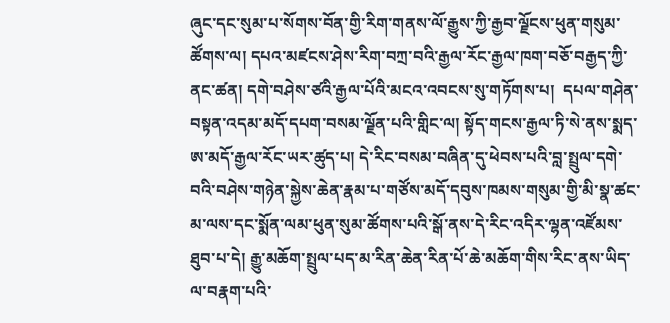ཞུང་དང་སུམ་པ་སོགས་བོན་གྱི་རིག་གནས་ལོ་རྒྱུས་ཀྱི་རྒྱབ་ལྗོངས་ཕུན་གསུམ་ཚོགས་ལ། དཔའ་མཛངས་ཤེས་རིག་བཀྲ་བའི་རྒྱལ་རོང་རྒྱལ་ཁག་བཅོ་བརྒྱད་ཀྱི་ནང་ཚན། དགེ་བཤེས་ཙའི་རྒྱལ་པོའི་མངའ་འབངས་སུ་གཏོགས་པ།  དཔལ་གཤེན་བསྟན་འདམ་མདོ་དཔག་བསམ་ལྗོན་པའི་གླིང་ལ། སྟོད་གངས་རྒྱལ་ཏི་སེ་ནས་སྨད་ཨ་མདོ་རྒྱལ་རོང་ཡར་ཚུད་པ། དེ་རིང་བསམ་བཞིན་དུ་ཕེབས་པའི་བླ་སྤྲུལ་དགེ་བའི་བཤེས་གཉེན་སྐྱེས་ཆེན་རྣམ་པ་གཙོས་མདོ་དབུས་ཁམས་གསུམ་གྱི་མི་སྣ་ཚང་མ་ལས་དང་སྨོན་ལམ་ཕུན་སུམ་ཚོགས་པའི་སྒོ་ནས་དེ་རིང་འདིར་ལྷན་འཛོམས་ཐུབ་པ་དེ། རྒྱུ་མཆོག་སྤྲུལ་པད་མ་རིན་ཆེན་རིན་པོ་ཆེ་མཆོག་གིས་རིང་ནས་ཡིད་ལ་བརྣག་པའི་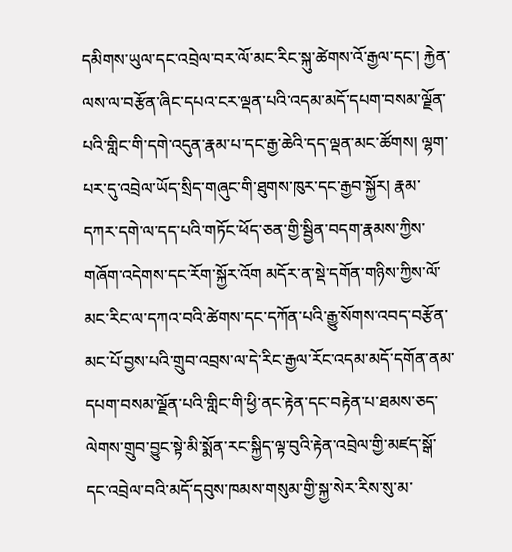དམིགས་ཡུལ་དང་འབྲེལ་བར་ལོ་མང་རིང་སྐུ་ཚེགས་འོ་རྒྱལ་དང་། རྐྱེན་ལས་ལ་བརྩོན་ཞིང་དཔའ་ངར་ལྡན་པའི་འདམ་མདོ་དཔག་བསམ་ལྗོན་པའི་གླིང་གི་དགེ་འདུན་རྣམ་པ་དང་རྒྱ་ཆེའི་དད་ལྡན་མང་ཚོགས། ལྷག་པར་དུ་འབྲེལ་ཡོད་སྲིད་གཞུང་གི་ཐུགས་ཁུར་དང་རྒྱབ་སྐྱོར། རྣམ་དཀར་དགེ་ལ་དད་པའི་གཏོང་ཕོད་ཅན་གྱི་སྦྱིན་བདག་རྣམས་ཀྱིས་གཞོག་འདེགས་དང་རོག་སྐྱོར་འོག མདོར་ན་སྡེ་དགོན་གཉིས་ཀྱིས་ལོ་མང་རིང་ལ་དཀའ་བའི་ཚེགས་དང་དཀོན་པའི་རྒྱུ་སོགས་འབད་བརྩོན་མང་པོ་བྱས་པའི་གྲུབ་འབྲས་ལ་དེ་རིང་རྒྱལ་རོང་འདམ་མདོ་དགོན་ནམ་དཔག་བསམ་ལྗོན་པའི་གླིང་གི་ཕྱི་ནང་རྟེན་དང་བརྟེན་པ་ཐམས་ཅད་ལེགས་གྲུབ་བྱུང་སྟེ་མི་སྨོན་རང་སྐྱིད་ལྟ་བུའི་རྟེན་འབྲེལ་གྱི་མཛད་སྒོ་དང་འབྲེལ་བའི་མདོ་དབུས་ཁམས་གསུམ་གྱི་སྐྱ་སེར་རིས་སུ་མ་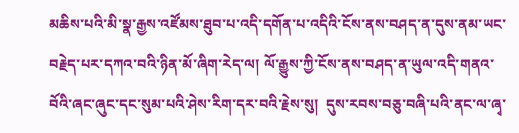མཆིས་པའི་མི་སྣ་རྒྱས་འཛོམས་ཐུབ་པ་འདི་དགོན་པ་འདིའི་ངོས་ནས་བཤད་ན་དུས་ནམ་ཡང་བརྗེད་པར་དཀའ་བའི་ཉིན་མོ་ཞིག་རེད་ལ། ལོ་རྒྱུས་ཀྱི་ངོས་ནས་བཤད་ན་ཡུལ་འདི་གནའ་བོའི་ཞང་ཞུང་དང་སུམ་པའི་ཤེས་རིག་དར་བའི་རྗེས་སུ།  དུས་རབས་བཅུ་བཞི་པའི་ནང་ལ་ཞྭ་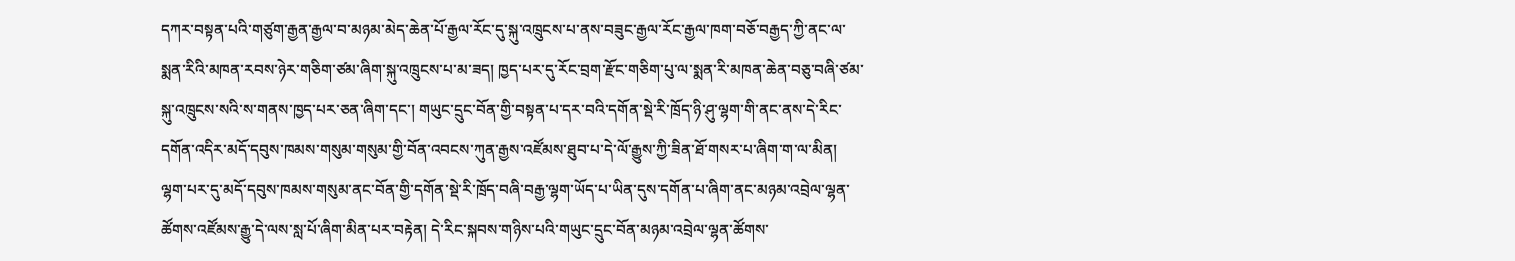དཀར་བསྟན་པའི་གཙུག་རྒྱན་རྒྱལ་བ་མཉམ་མེད་ཆེན་པོ་རྒྱལ་རོང་དུ་སྐུ་འཁྲུངས་པ་ནས་བཟུང་རྒྱལ་རོང་རྒྱལ་ཁག་བཅོ་བརྒྱད་ཀྱི་ནང་ལ་སྨན་རིའི་མཁན་རབས་ཉེར་གཅིག་ཙམ་ཞིག་སྐུ་འཁྲུངས་པ་མ་ཟད། ཁྱད་པར་དུ་རོང་བྲག་རྫོང་གཅིག་པུ་ལ་སྨན་རི་མཁན་ཆེན་བཅུ་བཞི་ཙམ་སྐུ་འཁྲུངས་སའི་ས་གནས་ཁྱད་པར་ཅན་ཞིག་དང་། གཡུང་དྲུང་བོན་གྱི་བསྟན་པ་དར་བའི་དགོན་སྡེ་རི་ཁྲོད་ཉི་ཤུ་ལྷག་གི་ནང་ནས་དེ་རིང་དགོན་འདིར་མདོ་དབུས་ཁམས་གསུམ་གསུམ་གྱི་བོན་འབངས་ཀུན་རྒྱས་འཛོམས་ཐུབ་པ་དེ་ལོ་རྒྱུས་ཀྱི་ཟིན་ཐོ་གསར་པ་ཞིག་ག་ལ་མིན། ལྷག་པར་དུ་མདོ་དབུས་ཁམས་གསུམ་ནང་བོན་གྱི་དགོན་སྡེ་རི་ཁྲོད་བཞི་བརྒྱ་ལྷག་ཡོད་པ་ཡིན་དུས་དགོན་པ་ཞིག་ནང་མཉམ་འབྲེལ་ལྷན་ཚོགས་འཛོམས་རྒྱུ་དེ་ལས་སླ་པོ་ཞིག་མིན་པར་བརྟེན། དེ་རིང་སྐབས་གཉིས་པའི་གཡུང་དྲུང་བོན་མཉམ་འབྲེལ་ལྷན་ཚོགས་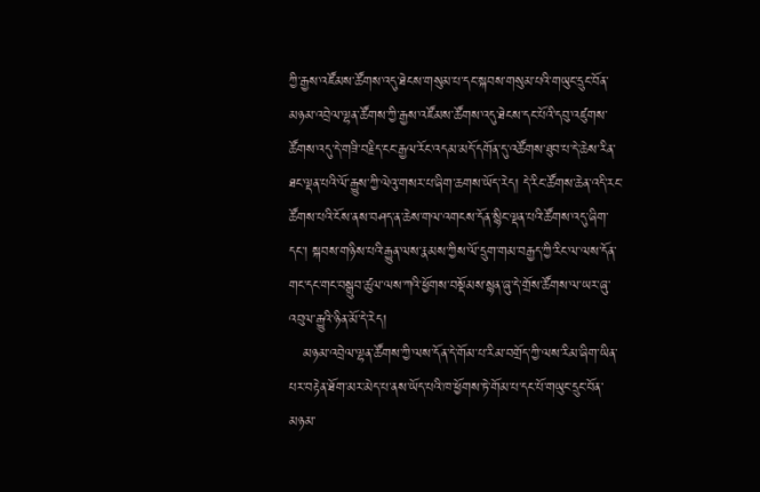ཀྱི་རྒྱས་འཛོམས་ཚོགས་འདུ་ཐེངས་གསུམ་པ་དང་སྐབས་གསུམ་པའི་གཡུང་དྲུང་བོན་མཉམ་འབྲེལ་ལྷན་ཚོགས་ཀྱི་རྒྱས་འཛོམས་ཚོགས་འདུ་ཐེངས་དང་པོའི་དབུ་འཛུགས་ཚོགས་འདུ་དེ་གཟི་བརྗིད་ངང་རྒྱལ་རོང་འདམ་མདོ་དགོན་དུ་འཚོགས་ཐུབ་པ་དེ་ཆེས་རིན་ཐང་ལྡན་པའི་ལོ་རྒྱུས་ཀྱི་ལེའུ་གསར་པ་ཞིག་ཆགས་ཡོད་རེད། དེ་རིང་ཚོགས་ཆེན་འདི་རང་ཚོགས་པའི་ངོས་ནས་བཤད་ན་ཆེས་གལ་འགངས་དོན་སྙིང་ལྡན་པའི་ཚོགས་འདུ་ཞིག་དང་། སྐབས་གཉིས་པའི་རྒྱུན་ལས་རྣམས་ཀྱིས་ལོ་དྲུག་གམ་བརྒྱད་ཀྱི་རིང་ལ་ལས་དོན་གང་དང་གང་བསྒྲུབ་ཚུལ་ལས་ཀའི་ཕྱོགས་བསྡོམས་སྙན་ཞུ་དེ་གྲོས་ཚོགས་ལ་ཡར་ཞུ་འབུལ་རྒྱུའི་ཉིན་མོ་དེ་རེད།
   མཉམ་འབྲེལ་ལྷན་ཚོགས་ཀྱི་ལས་དོན་དེ་གོམ་པ་རིམ་བགྲོད་ཀྱི་ལས་རིམ་ཞིག་ཡིན་པར་བརྟེན་ཐོག་མར་མེད་པ་ནས་ཡོད་པའི་ཁ་ཕྱོགས་ཏེ་གོམ་པ་དང་པོ་གཡུང་དྲུང་བོན་མཉམ་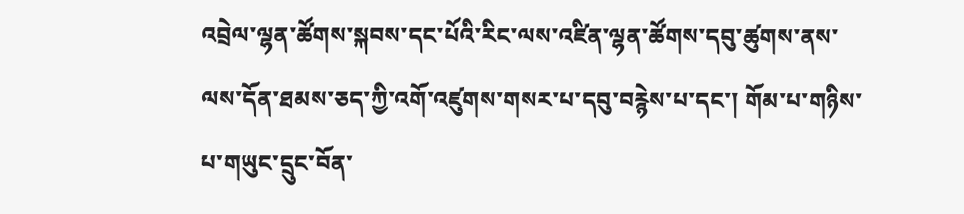འབྲེལ་ལྷན་ཚོགས་སྐབས་དང་པོའི་རིང་ལས་འཛིན་ལྷན་ཚོགས་དབུ་ཚུགས་ནས་ལས་དོན་ཐམས་ཅད་ཀྱི་འགོ་འཛུགས་གསར་པ་དབུ་བརྙེས་པ་དང་། གོམ་པ་གཉིས་པ་གཡུང་དྲུང་བོན་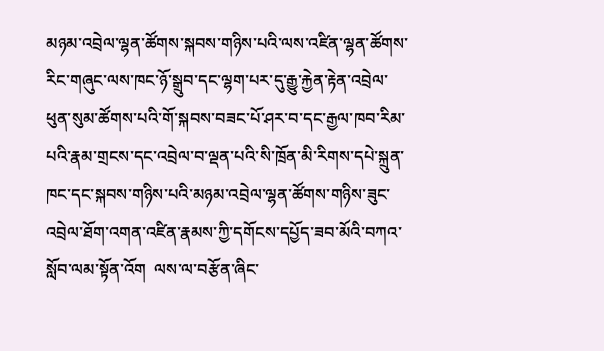མཉམ་འབྲེལ་ལྷན་ཚོགས་སྐབས་གཉིས་པའི་ལས་འཛིན་ལྷན་ཚོགས་རིང་གཞུང་ལས་ཁང་ཉོ་སྒྲུབ་དང་ལྷག་པར་དུ་རྒྱུ་རྐྱེན་རྟེན་འབྲེལ་ཕུན་སུམ་ཚོགས་པའི་གོ་སྐབས་བཟང་པོ་ཤར་བ་དང་རྒྱལ་ཁབ་རིམ་པའི་རྣམ་གྲངས་དང་འབྲེལ་བ་ལྡན་པའི་སི་ཁྲོན་མི་རིགས་དཔེ་སྐྲུན་ཁང་དང་སྐབས་གཉིས་པའི་མཉམ་འབྲེལ་ལྷན་ཚོགས་གཉིས་ཟུང་འབྲེལ་ཐོག་འགན་འཛིན་རྣམས་ཀྱི་དགོངས་དཔྱོད་ཟབ་མོའི་བཀའ་སློབ་ལམ་སྟོན་འོག  ལས་ལ་བརྩོན་ཞིང་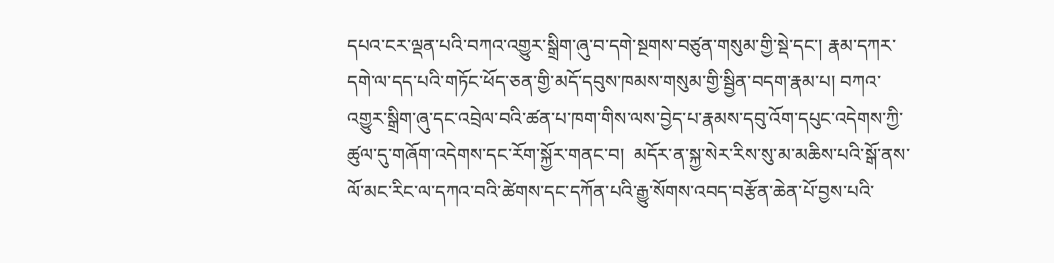དཔའ་ངར་ལྡན་པའི་བཀའ་འགྱུར་སྒྲིག་ཞུ་བ་དགེ་སྔགས་བཙུན་གསུམ་གྱི་སྡེ་དང་། རྣམ་དཀར་དགེ་ལ་དད་པའི་གཏོང་ཕོད་ཅན་གྱི་མདོ་དབུས་ཁམས་གསུམ་གྱི་སྦྱིན་བདག་རྣམ་པ། བཀའ་འགྱུར་སྒྲིག་ཞུ་དང་འབྲེལ་བའི་ཚན་པ་ཁག་གིས་ལས་བྱེད་པ་རྣམས་དབུ་འོག་དཔུང་འདེགས་ཀྱི་ཚུལ་དུ་གཞོག་འདེགས་དང་རོག་སྐྱོར་གནང་བ།  མདོར་ན་སྐྱ་སེར་རིས་སུ་མ་མཆིས་པའི་སྒོ་ནས་ལོ་མང་རིང་ལ་དཀའ་བའི་ཚེགས་དང་དཀོན་པའི་རྒྱུ་སོགས་འབད་བརྩོན་ཆེན་པོ་བྱས་པའི་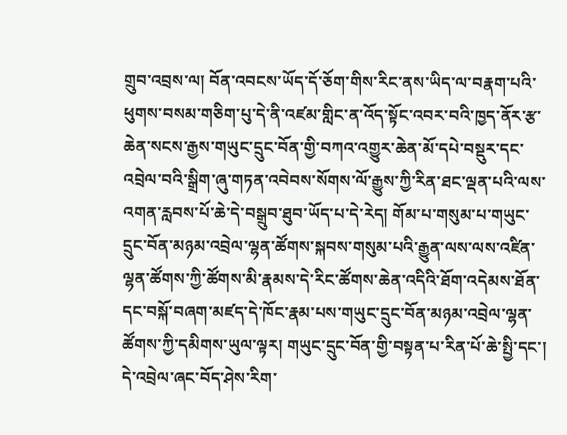གྲུབ་འབྲས་ལ། བོན་འབངས་ཡོད་དོ་ཅོག་གིས་རིང་ནས་ཡིད་ལ་བརྣག་པའི་ཕུགས་བསམ་གཅིག་པུ་དེ་ནི་འཛམ་གླིང་ན་འོད་སྟོང་འབར་བའི་ཁྱད་ནོར་རྩ་ཆེན་སངས་རྒྱས་གཡུང་དྲུང་བོན་གྱི་བཀའ་འགྱུར་ཆེན་མོ་དཔེ་བསྡུར་དང་འབྲེལ་བའི་སྒྲིག་ཞུ་གཏན་འབེབས་སོགས་ལོ་རྒྱུས་ཀྱི་རིན་ཐང་ལྡན་པའི་ལས་འགན་རླབས་པོ་ཆེ་དེ་བསྒྲུབ་ཐུབ་ཡོད་པ་དེ་རེད། གོམ་པ་གསུམ་པ་གཡུང་དྲུང་བོན་མཉམ་འབྲེལ་ལྷན་ཚོགས་སྐབས་གསུམ་པའི་རྒྱུན་ལས་ལས་འཛིན་ལྷན་ཚོགས་ཀྱི་ཚོགས་མི་རྣམས་དེ་རིང་ཚོགས་ཆེན་འདིའི་ཐོག་འདེམས་ཐོན་དང་བསྐོ་བཞག་མཛད་དེ་ཁོང་རྣམ་པས་གཡུང་དྲུང་བོན་མཉམ་འབྲེལ་ལྷན་ཚོགས་ཀྱི་དམིགས་ཡུལ་ལྟར། གཡུང་དྲུང་བོན་གྱི་བསྟན་པ་རིན་པོ་ཆེ་སྤྱི་དང་། དེ་འབྲེལ་ཞང་བོད་ཤེས་རིག་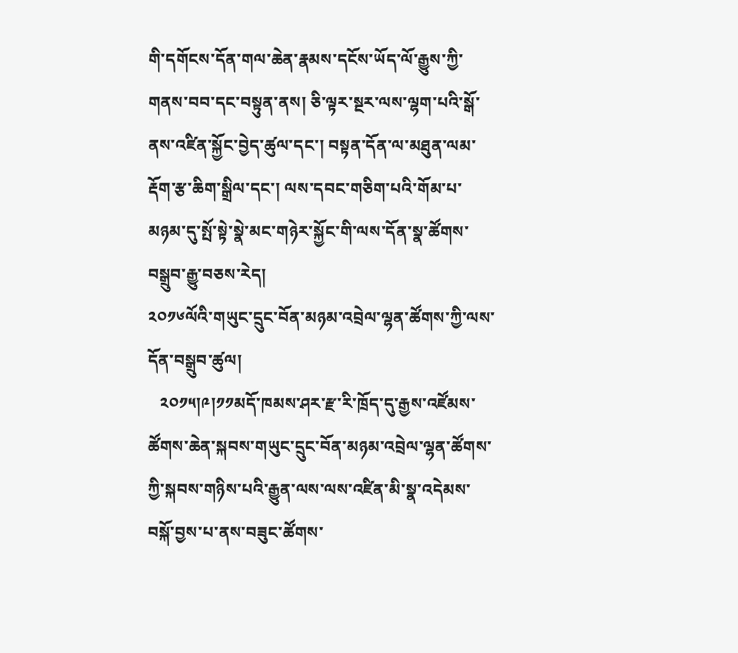གི་དགོངས་དོན་གལ་ཆེན་རྣམས་དངོས་ཡོད་ལོ་རྒྱུས་ཀྱི་གནས་བབ་དང་བསྟུན་ནས། ཅི་ལྟར་སྔར་ལས་ལྷག་པའི་སྒོ་ནས་འཛིན་སྐྱོང་བྱེད་ཚུལ་དང་། བསྟན་དོན་ལ་མཐུན་ལམ་རྡོག་རྩ་ཆིག་སྒྲིལ་དང་། ལས་དབང་གཅིག་པའི་གོམ་པ་མཉམ་དུ་སྤོ་སྟེ་སྣེ་མང་གཉེར་སྐྱོང་གི་ལས་དོན་སྣ་ཚོགས་བསྒྲུབ་རྒྱུ་བཅས་རེད།
༢༠༡༦ལོའི་གཡུང་དྲུང་བོན་མཉམ་འབྲེལ་ལྷན་ཚོགས་ཀྱི་ལས་དོན་བསྒྲུབ་ཚུལ།
   ༢༠༡༥།༩།༡༡མདོ་ཁམས་ཤར་རྫ་རི་ཁྲོད་དུ་རྒྱས་འཛོམས་ཚོགས་ཆེན་སྐབས་གཡུང་དྲུང་བོན་མཉམ་འབྲེལ་ལྷན་ཚོགས་ཀྱི་སྐབས་གཉིས་པའི་རྒྱུན་ལས་ལས་འཛིན་མི་སྣ་འདེམས་བསྐོ་བྱས་པ་ནས་བཟུང་ཚོགས་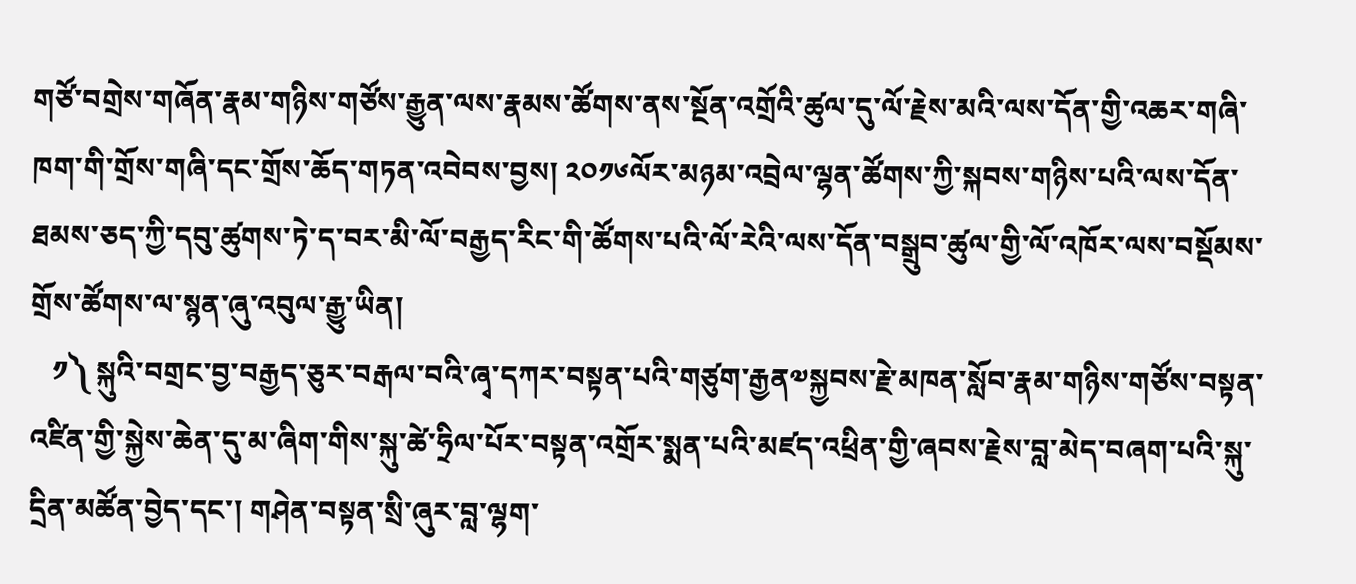གཙོ་བགྲེས་གཞོན་རྣམ་གཉིས་གཙོས་རྒྱུན་ལས་རྣམས་ཚོགས་ནས་སྔོན་འགྲོའི་ཚུལ་དུ་ལོ་རྗེས་མའི་ལས་དོན་གྱི་འཆར་གཞི་ཁག་གི་གྲོས་གཞི་དང་གྲོས་ཆོད་གཏན་འབེབས་བྱས། ༢༠༡༦ལོར་མཉམ་འབྲེལ་ལྷན་ཚོགས་ཀྱི་སྐབས་གཉིས་པའི་ལས་དོན་ཐམས་ཅད་ཀྱི་དབུ་ཚུགས་ཏེ་ད་བར་མི་ལོ་བརྒྱད་རིང་གི་ཚོགས་པའི་ལོ་རེའི་ལས་དོན་བསྒྲུབ་ཚུལ་གྱི་ལོ་འཁོར་ལས་བསྡོམས་གྲོས་ཚོགས་ལ་སྙན་ཞུ་འབུལ་རྒྱུ་ཡིན།
   ༡༽ སྐུའི་བགྲང་བྱ་བརྒྱད་ཅུར་བརྒལ་བའི་ཞྭ་དཀར་བསྟན་པའི་གཙུག་རྒྱན༧སྐྱབས་རྗེ་མཁན་སློབ་རྣམ་གཉིས་གཙོས་བསྟན་འཛིན་གྱི་སྐྱེས་ཆེན་དུ་མ་ཞིག་གིས་སྐུ་ཚེ་ཧྲིལ་པོར་བསྟན་འགྲོར་སྨན་པའི་མཛད་འཕྲིན་གྱི་ཞབས་རྗེས་བླ་མེད་བཞག་པའི་སྐུ་དྲིན་མཚོན་བྱེད་དང་། གཤེན་བསྟན་སྲི་ཞུར་བླ་ལྷག་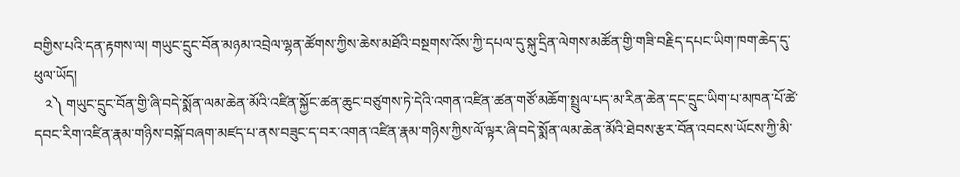བགྱིས་པའི་དན་རྟགས་ལ། གཡུང་དྲུང་བོན་མཉམ་འབྲེལ་ལྷན་ཚོགས་ཀྱིས་ཆེས་མཐོའི་བསྔགས་འོས་ཀྱི་དཔལ་དུ་སྐུ་དྲིན་ལེགས་མཚོན་གྱི་གཟི་བརྗིད་དཔང་ཡིག་ཁག་ཆེད་དུ་ཕུལ་ཡོད།
   ༢༽ གཡུང་དྲུང་བོན་གྱི་ཞི་བདེ་སྨོན་ལམ་ཆེན་མོའི་འཛིན་སྐྱོང་ཚན་ཆུང་བཙུགས་ཏེ་དེའི་འགན་འཛིན་ཚན་གཙོ་མཆོག་སྤྲུལ་པད་མ་རིན་ཆེན་དང་དྲུང་ཡིག་པ་མཁན་པོ་ཚེ་དབང་རིག་འཛིན་རྣམ་གཉིས་བསྐོ་བཞག་མཛད་པ་ནས་བཟུང་ད་བར་འགན་འཛིན་རྣམ་གཉིས་ཀྱིས་ལོ་ལྟར་ཞི་བདེ་སྨོན་ལམ་ཆེན་མོའི་ཐེབས་རྩར་བོན་འབངས་ཡོངས་ཀྱི་མི་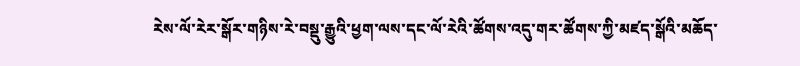རེས་ལོ་རེར་སྒོར་གཉིས་རེ་བསྡུ་རྒྱུའི་ཕྱག་ལས་དང་ལོ་རེའི་ཚོགས་འདུ་གར་ཚོགས་ཀྱི་མཛད་སྒོའི་མཆོད་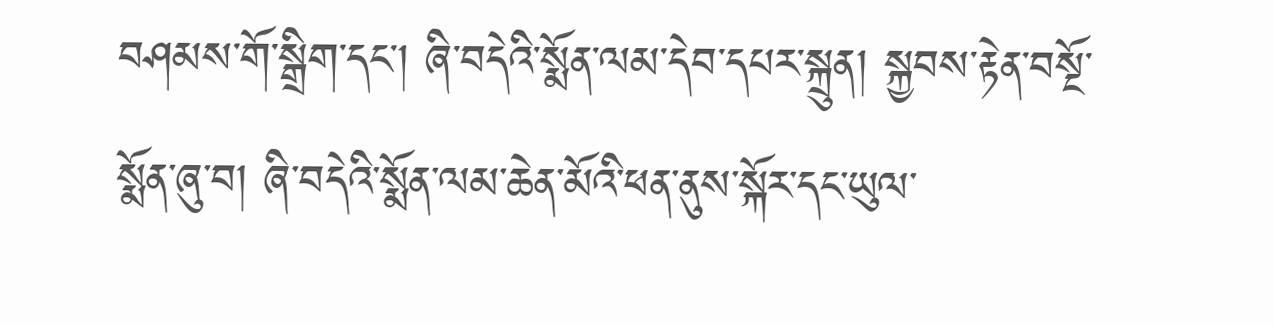བཤམས་གོ་སྒྲིག་དང་། ཞི་བདེའི་སྨོན་ལམ་དེབ་དཔར་སྐྲུན། སྐྱབས་རྟེན་བསྔོ་སྨོན་ཞུ་བ། ཞི་བདེའི་སྨོན་ལམ་ཆེན་མོའི་ཕན་ནུས་སྐོར་དང་ཡུལ་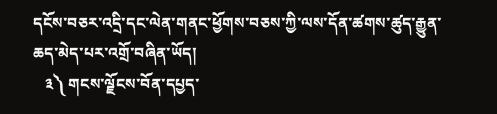དངོས་བཅར་འདྲི་དང་ལེན་གནང་ཕྱོགས་བཅས་ཀྱི་ལས་དོན་ཚགས་ཚུད་རྒྱུན་ཆད་མེད་པར་འགྲོ་བཞིན་ཡོད།
   ༣༽ གངས་ལྗོངས་བོན་དཔྱད་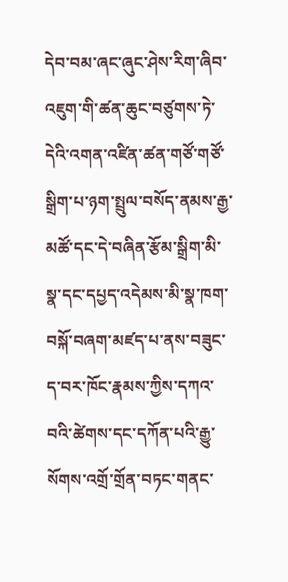དེབ་བམ་ཞང་ཞུང་ཤེས་རིག་ཞིབ་འཇུག་གི་ཚན་ཆུང་བཙུགས་ཏེ་དེའི་འགན་འཛིན་ཚན་གཙོ་གཙོ་སྒྲིག་པ་ཉག་སྤྲུལ་བསོད་ནམས་རྒྱ་མཚོ་དང་དེ་བཞིན་རྩོམ་སྒྲིག་མི་སྣ་དང་དཔྱད་འདེམས་མི་སྣ་ཁག་བསྐོ་བཞག་མཛད་པ་ནས་བཟུང་ད་བར་ཁོང་རྣམས་ཀྱིས་དཀའ་བའི་ཚེགས་དང་དཀོན་པའི་རྒྱུ་སོགས་འགྲོ་གྲོན་བཏང་གནང་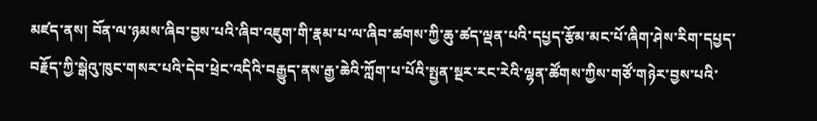མཛད་ནས། བོན་ལ་ཉམས་ཞིབ་བྱས་པའི་ཞིབ་འཇུག་གི་རྣམ་པ་ལ་ཞིབ་ཚགས་ཀྱི་ཆུ་ཚད་ལྡན་པའི་དཔྱད་རྩོམ་མང་པོ་ཞིག་ཤེས་རིག་དཔྱད་བརྗོད་ཀྱི་སྒེའུ་ཁུང་གསར་པའི་དེབ་ཕྲེང་འདིའི་བརྒྱུད་ནས་རྒྱ་ཆེའི་ཀློག་པ་པོའི་སྤྱན་སྔར་རང་རེའི་ལྷན་ཚོགས་ཀྱིས་གཙོ་གཉེར་བྱས་པའི་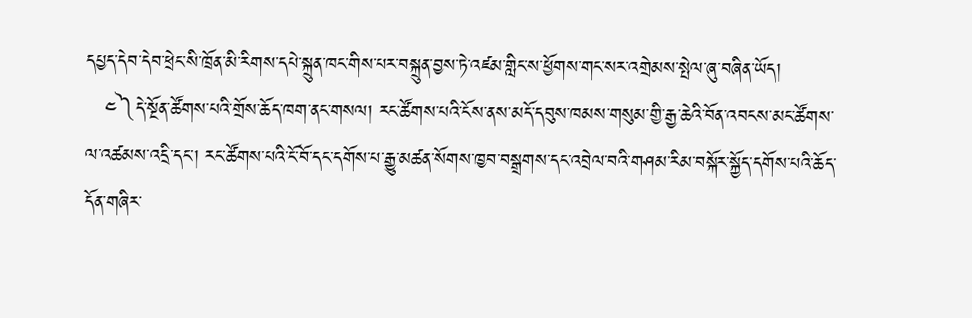དཔྱད་དེབ་དེབ་ཕྲེང་སི་ཁྲོན་མི་རིགས་དཔེ་སྐྲུན་ཁང་གིས་པར་བསྐྲུན་བྱས་ཏེ་འཛམ་གླིང་ས་ཕྱོགས་གང་སར་འགྲེམས་སྤེལ་ཞུ་བཞིན་ཡོད།
   ༤༽དེ་སྔོན་ཚོགས་པའི་གྲོས་ཆོད་ཁག་ནང་གསལ། རང་ཚོགས་པའི་ངོས་ནས་མདོ་དབུས་ཁམས་གསུམ་གྱི་རྒྱ་ཆེའི་བོན་འབངས་མང་ཚོགས་ལ་འཚམས་འདྲི་དང་། རང་ཚོགས་པའི་ངོ་བོ་དང་དགོས་པ་རྒྱུ་མཚན་སོགས་ཁྱབ་བསྒྲགས་དང་འབྲེལ་བའི་གཤམ་རིམ་བསྐོར་སྐྱོད་དགོས་པའི་ཆོད་དོན་གཞིར་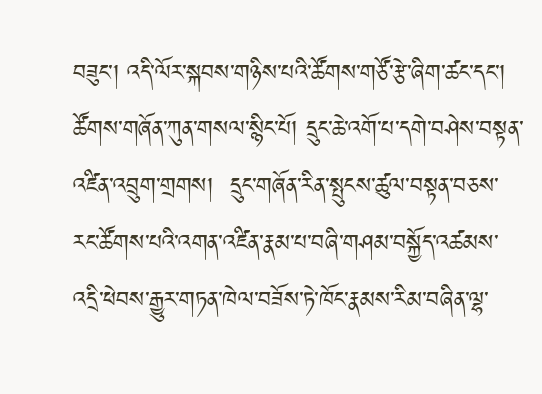བཟུང་། འདི་ལོར་སྐབས་གཉིས་པའི་ཚོགས་གཙོ་རྩེ་ཞིག་ཚང་དང་། ཚོགས་གཞོན་ཀུན་གསལ་སྙིང་པོ། དྲུང་ཆེ་འགོ་པ་དགེ་བཤེས་བསྟན་འཛིན་འབྲུག་གྲགས།  དྲུང་གཞོན་རིན་སྤུངས་ཚུལ་བསྟན་བཅས་རང་ཚོགས་པའི་འགན་འཛིན་རྣམ་པ་བཞི་གཤམ་བསྐྱོད་འཚམས་འདྲི་ཕེབས་རྒྱུར་གཏན་ཁེལ་བཟོས་ཏེ་ཁོང་རྣམས་རིམ་བཞིན་ལྷ་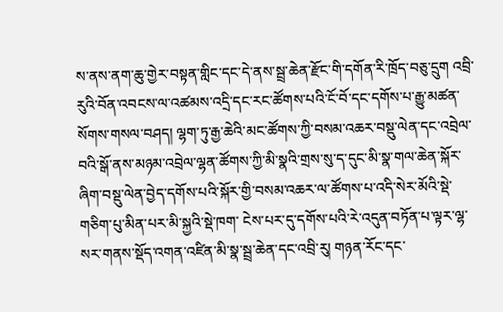ས་ནས་ནག་ཆུ་གྱེར་བསྟན་གླིང་དང་དེ་ནས་སྦྲ་ཆེན་རྫོང་གི་དགོན་རི་ཁྲོད་བཅུ་དྲུག འབྲི་རུའི་བོན་འབངས་ལ་འཚམས་འདྲི་དང་རང་ཚོགས་པའི་ངོ་བོ་དང་དགོས་པ་རྒྱུ་མཚན་སོགས་གསལ་བཤད། ལྷག་ཏུ་རྒྱ་ཆེའི་མང་ཚོགས་ཀྱི་བསམ་འཆར་བསྡུ་ལེན་དང་འབྲེལ་བའི་སྒོ་ནས་མཉམ་འབྲེལ་ལྷན་ཚོགས་ཀྱི་མི་སྣའི་གྲས་སུ་ད་དུང་མི་སྣ་གལ་ཆེན་སྐོར་ཞིག་བསྡུ་ལེན་བྱེད་དགོས་པའི་སྐོར་གྱི་བསམ་འཆར་ལ་ཚོགས་པ་འདི་སེར་མོའི་སྡེ་གཅིག་པུ་མིན་པར་མི་སྐྱའི་སྡེ་ཁག་ ངེས་པར་དུ་དགོས་པའི་རེ་འདུན་བཏོན་པ་ལྟར་ལྷ་སར་གནས་སྡོད་འགན་འཛིན་མི་སྣ་སྦྲ་ཆེན་དང་འབྲི་རུ། གཉན་རོང་དང་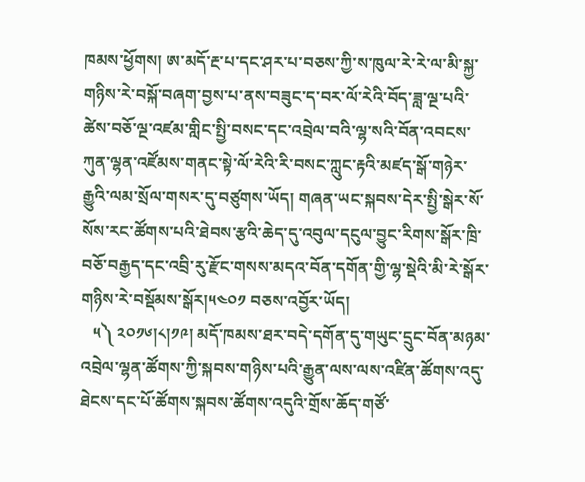ཁམས་ཕྱོགས། ཨ་མདོ་རྔ་པ་དང་ཤར་པ་བཅས་ཀྱི་ས་ཁུལ་རེ་རེ་ལ་མི་སྐྱ་གཉིས་རེ་བསྐོ་བཞག་བྱས་པ་ནས་བཟུང་ད་བར་ལོ་རེའི་བོད་ཟླ་ལྔ་པའི་ཚེས་བཅོ་ལྔ་འཛམ་གླིང་སྤྱི་བསང་དང་འབྲེལ་བའི་ལྷ་སའི་བོན་འབངས་ཀུན་ལྷན་འཛོམས་གནང་སྟེ་ལོ་རེའི་རི་བསང་ཀླུང་རྟའི་མཛད་སྒོ་གཉེར་རྒྱུའི་ལམ་སྲོལ་གསར་དུ་བཙུགས་ཡོད། གཞན་ཡང་སྐབས་དེར་སྤྱི་སྒེར་སོ་སོས་རང་ཚོགས་པའི་ཐེབས་རྩའི་ཆེད་དུ་འབུལ་དངུལ་བྱུང་རིགས་སྒོར་ཁྲི་བཅོ་བརྒྱད་དང་འབྲི་རུ་རྫོང་གསས་མདའ་བོན་དགོན་གྱི་ལྷ་སྡེའི་མི་རེ་སྒོར་གཉིས་རེ་བསྡོམས་སྒོར།༥༤༠༡ བཅས་འབྱོར་ཡོད།
   ༥༽ ༢༠༡༦།༨།༡༩། མདོ་ཁམས་ཐར་བདེ་དགོན་དུ་གཡུང་དྲུང་བོན་མཉམ་འབྲེལ་ལྷན་ཚོགས་ཀྱི་སྐབས་གཉིས་པའི་རྒྱུན་ལས་ལས་འཛིན་ཚོགས་འདུ་ཐེངས་དང་པོ་ཚོགས་སྐབས་ཚོགས་འདུའི་གྲོས་ཆོད་གཙོ་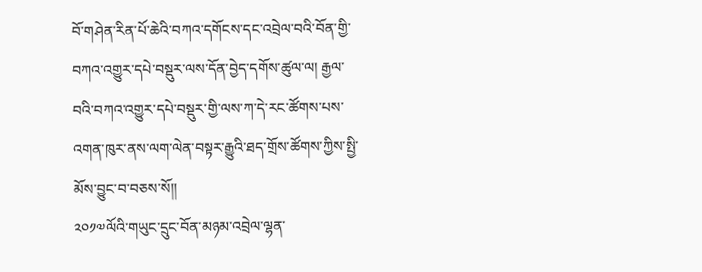བོ་གཤེན་རིན་པོ་ཆེའི་བཀའ་དགོངས་དང་འབྲེལ་བའི་བོན་གྱི་བཀའ་འགྱུར་དཔེ་བསྡུར་ལས་དོན་བྱེད་དགོས་ཚུལ་ལ། རྒྱལ་བའི་བཀའ་འགྱུར་དཔེ་བསྡུར་གྱི་ལས་ཀ་དེ་རང་ཚོགས་པས་འགན་ཁུར་ནས་ལག་ལེན་བསྟར་རྒྱུའི་ཐད་གྲོས་ཚོགས་ཀྱིས་སྤྱི་མོས་བྱུང་བ་བཅས་སོ།།
༢༠༡༧ལོའི་གཡུང་དྲུང་བོན་མཉམ་འབྲེལ་ལྷན་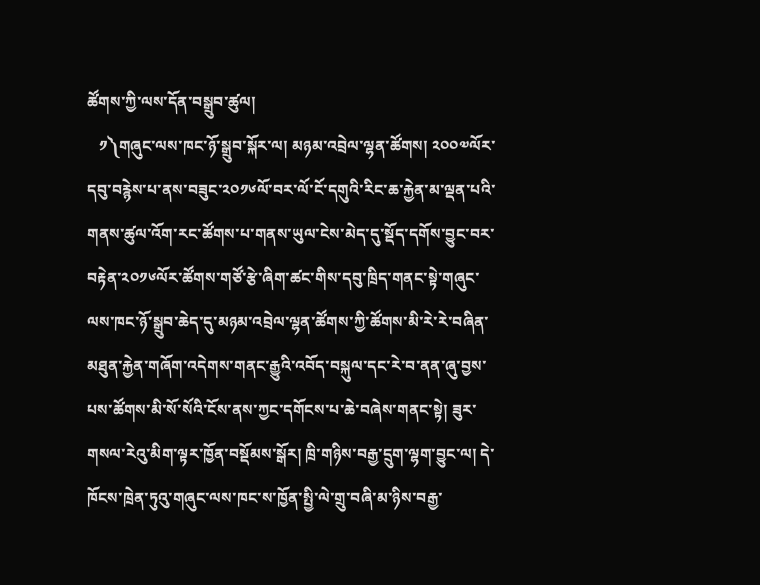ཚོགས་ཀྱི་ལས་དོན་བསྒྲུབ་ཚུལ།
   ༡༽གཞུང་ལས་ཁང་ཉོ་སྒྲུབ་སྐོར་ལ། མཉམ་འབྲེལ་ལྷན་ཚོགས། ༢༠༠༧ལོར་དབུ་བརྙེས་པ་ནས་བཟུང་༢༠༡༦ལོ་བར་ལོ་ངོ་དགུའི་རིང་ཆ་རྐྱེན་མ་ལྡན་པའི་གནས་ཚུལ་འོག་རང་ཚོགས་པ་གནས་ཡུལ་ངེས་མེད་དུ་སྡོད་དགོས་བྱུང་བར་བརྟེན་༢༠༡༦ལོར་ཚོགས་གཙོ་རྩེ་ཞིག་ཚང་གིས་དབུ་ཁྲིད་གནང་སྟེ་གཞུང་ལས་ཁང་ཉོ་སྒྲུབ་ཆེད་དུ་མཉམ་འབྲེལ་ལྷན་ཚོགས་ཀྱི་ཚོགས་མི་རེ་རེ་བཞིན་མཐུན་རྐྱེན་གཞོག་འདེགས་གནང་རྒྱུའི་འབོད་བསྐུལ་དང་རེ་བ་ནན་ཞུ་བྱས་པས་ཚོགས་མི་སོ་སོའི་ངོས་ནས་ཀྱང་དགོངས་པ་ཆེ་བཞེས་གནང་སྟེ། ཟུར་གསལ་རེའུ་མིག་ལྟར་ཁྱོན་བསྡོམས་སྒོར། ཁྲི་གཉིས་བརྒྱ་དྲུག་ལྷག་བྱུང་ལ། དེ་ཁོངས་ཁྲེན་ཏུའུ་གཞུང་ལས་ཁང་ས་ཁྱོན་སྤྱི་ལེ་གྲུ་བཞི་མ་ཉིས་བརྒྱ་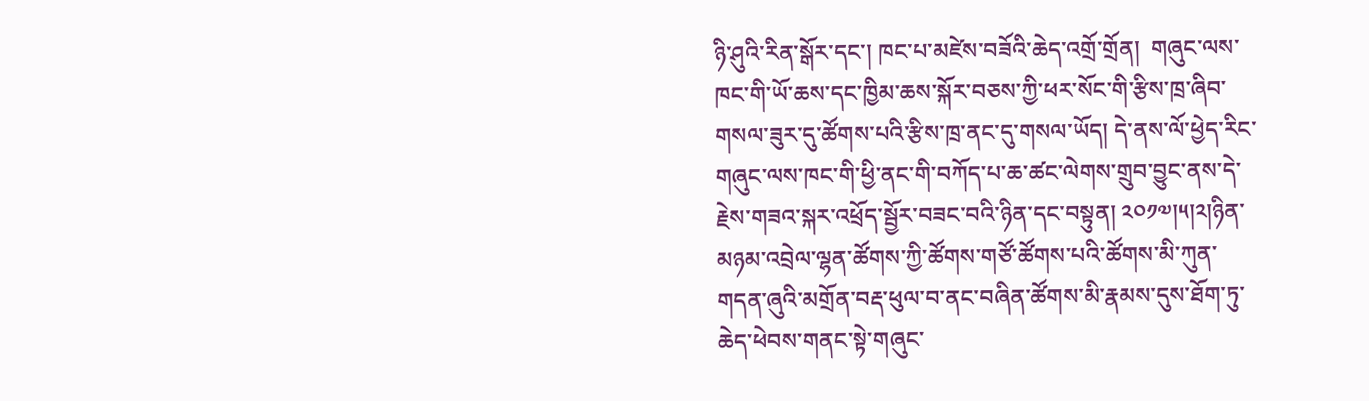ཉི་ཤུའི་རིན་སྒོར་དང་། ཁང་པ་མཛེས་བཟོའི་ཆེད་འགྲོ་གྲོན།  གཞུང་ལས་ཁང་གི་ཡོ་ཆས་དང་ཁྱིམ་ཆས་སྐོར་བཅས་ཀྱི་ཕར་སོང་གི་རྩིས་ཁྲ་ཞིབ་གསལ་ཟུར་དུ་ཚོགས་པའི་རྩིས་ཁྲ་ནང་དུ་གསལ་ཡོད། དེ་ནས་ལོ་ཕྱེད་རིང་གཞུང་ལས་ཁང་གི་ཕྱི་ནང་གི་བཀོད་པ་ཆ་ཚང་ལེགས་གྲུབ་བྱུང་ནས་དེ་རྗེས་གཟའ་སྐར་འཕྲོད་སྦྱོར་བཟང་བའི་ཉིན་དང་བསྟུན། ༢༠༡༧།༥།༢།ཉིན་མཉམ་འབྲེལ་ལྷན་ཚོགས་ཀྱི་ཚོགས་གཙོ་ཚོགས་པའི་ཚོགས་མི་ཀུན་གདན་ཞུའི་མགྲོན་བརྡ་ཕུལ་བ་ནང་བཞིན་ཚོགས་མི་རྣམས་དུས་ཐོག་ཏུ་ཆེད་ཕེབས་གནང་སྟེ་གཞུང་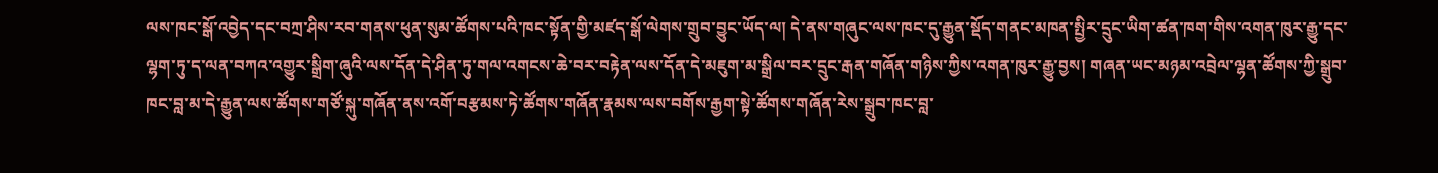ལས་ཁང་སྒོ་འབྱེད་དང་བཀྲ་ཤིས་རབ་གནས་ཕུན་སུམ་ཚོགས་པའི་ཁང་སྟོན་གྱི་མཛད་སྒོ་ལེགས་གྲུབ་བྱུང་ཡོད་ལ། དེ་ནས་གཞུང་ལས་ཁང་དུ་རྒྱུན་སྡོད་གནང་མཁན་སྤྱིར་དྲུང་ཡིག་ཚན་ཁག་གིས་འགན་ཁུར་རྒྱུ་དང་ལྷག་ཏུ་ད་ལན་བཀའ་འགྱུར་སྒྲིག་ཞུའི་ལས་དོན་དེ་ཤིན་ཏུ་གལ་འགངས་ཆེ་བར་བརྟེན་ལས་དོན་དེ་མཇུག་མ་སྒྲིལ་བར་དྲུང་རྒན་གཞོན་གཉིས་ཀྱིས་འགན་ཁུར་རྒྱུ་བྱས། གཞན་ཡང་མཉམ་འབྲེལ་ལྷན་ཚོགས་ཀྱི་སྒྲུབ་ཁང་བླ་མ་དེ་རྒྱུན་ལས་ཚོགས་གཙོ་སྐུ་གཞོན་ནས་འགོ་བརྩམས་ཏེ་ཚོགས་གཞོན་རྣམས་ལས་བགོས་རྒྱག་སྟེ་ཚོགས་གཞོན་རེས་སྒྲུབ་ཁང་བླ་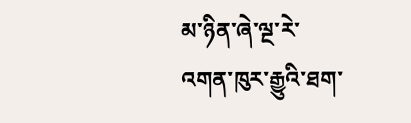མ་ཉིན་ཞེ་ལྔ་རེ་འགན་ཁུར་རྒྱུའི་ཐག་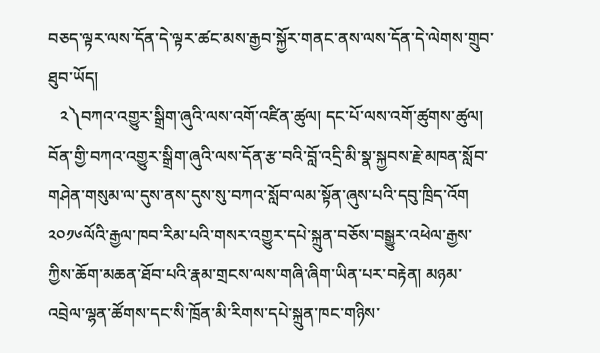བཅད་ལྟར་ལས་དོན་དེ་ལྟར་ཚང་མས་རྒྱབ་སྐྱོར་གནང་ནས་ལས་དོན་དེ་ལེགས་གྲུབ་ཐུབ་ཡོད།
   ༢༽བཀའ་འགྱུར་སྒྲིག་ཞུའི་ལས་འགོ་འཛིན་ཚུལ། དང་པོ་ལས་འགོ་ཚུགས་ཚུལ། བོན་གྱི་བཀའ་འགྱུར་སྒྲིག་ཞུའི་ལས་དོན་རྩ་བའི་བློ་འདྲི་མི་སྣ་སྐྱབས་རྗེ་མཁན་སློབ་གཤེན་གསུམ་ལ་དུས་ནས་དུས་སུ་བཀའ་སློབ་ལམ་སྟོན་ཞུས་པའི་དབུ་ཁྲིད་འོག ༢༠༡༦ལོའི་རྒྱལ་ཁབ་རིམ་པའི་གསར་འགྱུར་དཔེ་སྐྲུན་བཅོས་བསྒྱུར་འཕེལ་རྒྱས་ཀྱིས་ཆོག་མཆན་ཐོབ་པའི་རྣམ་གྲངས་ལས་གཞི་ཞིག་ཡིན་པར་བརྟེན། མཉམ་འབྲེལ་ལྷན་ཚོགས་དང་སི་ཁྲོན་མི་རིགས་དཔེ་སྐྲུན་ཁང་གཉིས་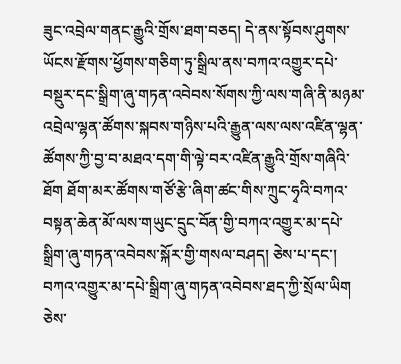ཟུང་འབྲེལ་གནང་རྒྱུའི་གྲོས་ཐག་བཅད། དེ་ནས་སྟོབས་ཤུགས་ཡོངས་རྫོགས་ཕྱོགས་གཅིག་ཏུ་སྒྲིལ་ནས་བཀའ་འགྱུར་དཔེ་བསྡུར་དང་སྒྲིག་ཞུ་གཏན་འབེབས་སོགས་ཀྱི་ལས་གཞི་ནི་མཉམ་འབྲེལ་ལྷན་ཚོགས་སྐབས་གཉིས་པའི་རྒྱུན་ལས་ལས་འཛིན་ལྷན་ཚོགས་ཀྱི་བྱ་བ་མཐའ་དག་གི་ལྟེ་བར་འཛིན་རྒྱུའི་གྲོས་གཞིའི་ཐོག ཐོག་མར་ཚོགས་གཙོ་རྩེ་ཞིག་ཚང་གིས་ཀྲུང་ཧྭའི་བཀའ་བསྟན་ཆེན་མོ་ལས་གཡུང་དྲུང་བོན་གྱི་བཀའ་འགྱུར་མ་དཔེ་སྒྲིག་ཞུ་གཏན་འབེབས་སྐོར་གྱི་གསལ་བཤད། ཅེས་པ་དང་། བཀའ་འགྱུར་མ་དཔེ་སྒྲིག་ཞུ་གཏན་འབེབས་ཐད་ཀྱི་སྲོལ་ཡིག ཅེས་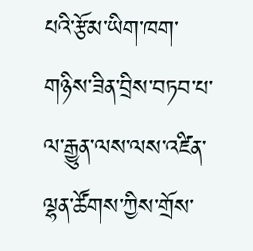པའི་རྩོམ་ཡིག་ཁག་གཉིས་ཟིན་བྲིས་བཏབ་པ་ལ་རྒྱུན་ལས་ལས་འཛིན་ལྷན་ཚོགས་ཀྱིས་གྲོས་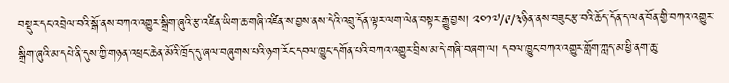བསྡུར་དང་འབྲེལ་བའི་སྒོ་ནས་བཀའ་འགྱུར་སྒྲིག་ཞུའི་རྩ་འཛིན་ཡིག་ཆ་གཞི་འཛིན་ས་བྱས་ནས་དེའི་འབྲུ་དོན་ལྟར་ལག་ལེན་བསྟར་རྒྱུ་བྱས། ༢༠༡༧/༩/༣ཉིན་ནས་བཟུང་རྩ་བའི་ཆོད་དོན་ད་ལན་བོན་གྱི་བཀའ་འགྱུར་སྒྲིག་ཞུའི་མ་དཔེ་ནི་དུས་ཀྱི་གཉན་འཕྲང་ཆེན་མོའི་ཁྲོད་དུ་ཞལ་བཞུགས་པའི་ཉག་རོང་དབལ་ཁྱུང་དགོན་པའི་བཀའ་འགྱུར་བྲིས་མ་དེ་གཞི་བཞག་ལ། དབལ་ཁྱུང་བཀའ་འགྱུར་གློག་ཀླད་མ་ཕྱི་ནག་ཆུ་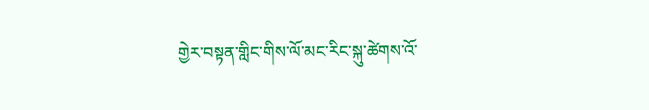གྱེར་བསྟན་གླིང་གིས་ལོ་མང་རིང་སྐུ་ཚེགས་འོ་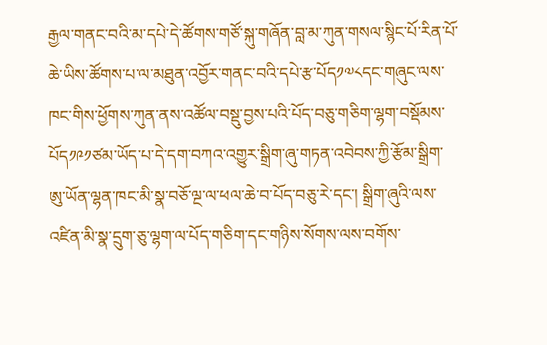རྒྱལ་གནང་བའི་མ་དཔེ་དེ་ཚོགས་གཙོ་སྐུ་གཞོན་བླ་མ་ཀུན་གསལ་སྙིང་པོ་རིན་པོ་ཆེ་ཡིས་ཚོགས་པ་ལ་མཐུན་འབྱོར་གནང་བའི་དཔེ་རྩ་པོད༡༧༨དང་གཞུང་ལས་ཁང་གིས་ཕྱོགས་ཀུན་ནས་འཚོལ་བསྡུ་བྱས་པའི་པོད་བཅུ་གཅིག་ལྷག་བསྡོམས་པོད༡༩༡ཙམ་ཡོད་པ་དེ་དག་བཀའ་འགྱུར་སྒྲིག་ཞུ་གཏན་འབེབས་ཀྱི་རྩོམ་སྒྲིག་ཨུ་ཡོན་ལྷན་ཁང་མི་སྣ་བཅོ་ལྔ་ལ་ཕལ་ཆེ་བ་པོད་བཅུ་རེ་དང་། སྒྲིག་ཞུའི་ལས་འཛིན་མི་སྣ་དྲུག་ཅུ་ལྷག་ལ་པོད་གཅིག་དང་གཉིས་སོགས་ལས་བགོས་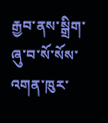རྒྱབ་ནས་སྒྲིག་ཞུ་བ་སོ་སོས་འགན་ཁུར་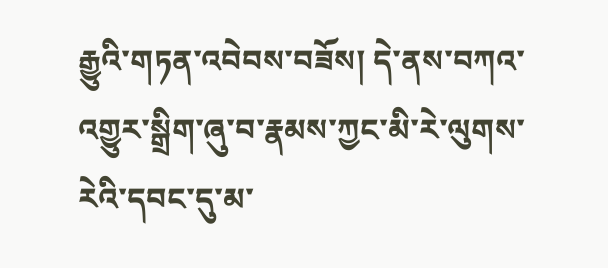རྒྱུའི་གཏན་འབེབས་བཟོས། དེ་ནས་བཀའ་འགྱུར་སྒྲིག་ཞུ་བ་རྣམས་ཀྱང་མི་རེ་ལུགས་རེའི་དབང་དུ་མ་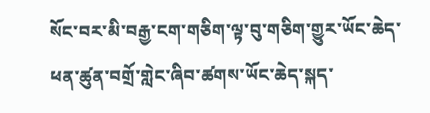སོང་བར་མི་བརྒྱ་ངག་གཅིག་ལྟ་བུ་གཅིག་གྱུར་ཡོང་ཆེད་ཕན་ཚུན་བགྲོ་གླེང་ཞིབ་ཚགས་ཡོང་ཆེད་སྐད་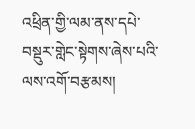འཕྲིན་གྱི་ལམ་ནས་དཔེ་བསྡུར་གླེང་སྟེགས་ཞེས་པའི་ལས་འགོ་བརྩམས།